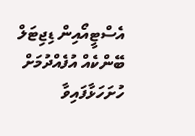އެސްޓީއޯއިން ޑިޖިޓަލް ބޭންކެއް އުފެއްދުމަށް ހުށަހަޅާފައިވާ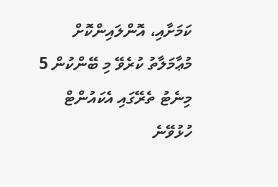ކަމަށާއި، އޮންލައިންކޮށް މުޢާމަލާތު ކުރެވޭ މި ބޭންކުން 5 މިނެޓު ތެރޭގައި އެކައުންޓް ހުޅުވޭނެ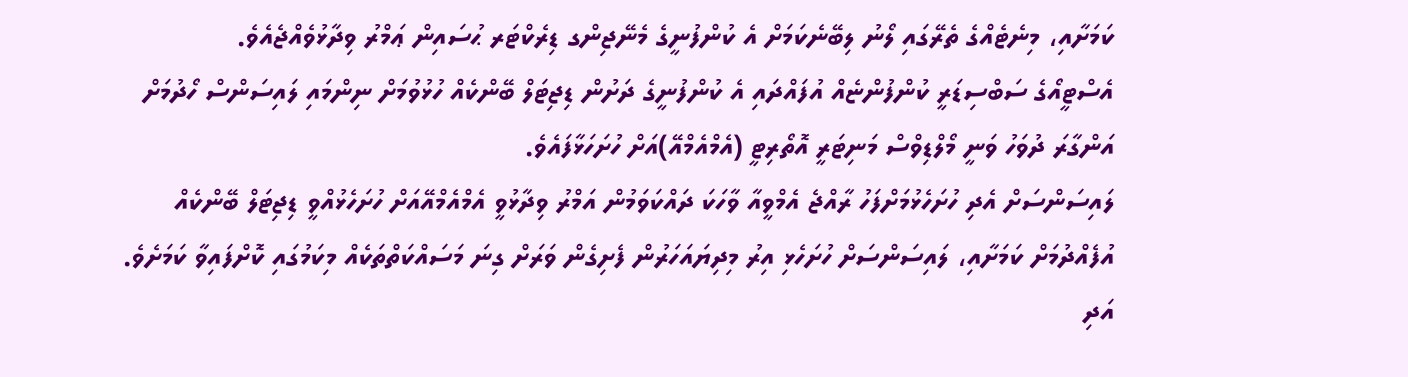ކަމަށާއި، މިނެޓެއްގެ ތެރޭގައި ލޯނު ލިބޭނެކަމަށް އެ ކުންފުނީގެ މެނޭޖިންގ ޑިރެކްޓަރ ޙުސައިން ޢަމްރު ވިދާޅުވެއްޖެއެވެ.
އެސްޓީއޯގެ ސަބްސިޑަރީ ކުންފުންޏެއް އުފައްދައި އެ ކުންފުނީގެ ދަށުން ޑިޖިޓަލް ބޭންކެއް ހުޅުވުމަށް ނިންމައި ލައިސަންސް ހޯދުމަށް އަންގާރަ ދުވަހު ވަނީ މޯލްޑިވްސް މަނިޓަރީ އޮތޯރިޓީ (އެމްއެމްއޭ)އަށް ހުށަހަޅާފައެވެ.
ލައިސަންސަށް އެދި ހުށަހެޅުމަށްފަހު ރާއްޖެ އެމްވީއާ ވާހަކަ ދައްކަވަމުން އަމްރު ވިދާޅުވީ އެމްއެމްއޭއަށް ހުށަހެޅުއްވީ ޑިޖިޓަލް ބޭންކެއް އުފެއްދުމަށް ކަމަށާއި، ލައިސަންސަށް ހުށަހެޅި އިރު މިދިޔައަހަރުން ފެށިގެން ވަރަށް ގިނަ މަސައްކަތްތަކެއް މިކަމުގައި ކޮށްފައިވާ ކަމަށެވެ. އަދި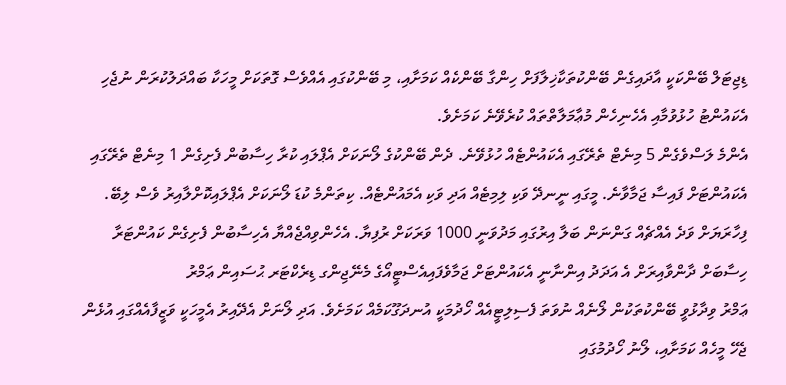ޑިޖިޓަލް ބޭންކަކީ އާދައިގެން ބޭންކުތަކާޚިލާފަށް ހިންގާ ބޭންކެއް ކަމަށާއި، މި ބޭންކުގައި އެއްވެސް ގޮތަކަށް މީހަކާ ބައްދަލުކުރަން ނުޖެހި އެކައުންޓު ހުޅުވުމާއި އެހެނިހެން މުޢާމަލާތްތައް ކުރެވޭނެ ކަމަށެވެ.
އެންމެ ލަސްވެގެން 5 މިނެޓް ތެރޭގައި އެކައުންޓެއް ހުޅުވޭނެ. ދެން ބޭންކުގެ ލޯނަކަށް އެޕްލައި ކުރާ ހިސާބުން ފެށިގެން 1 މިނެޓް ތެރޭގައި އެކައުންޓަށް ފައިސާ ޖަމާވާނެ. މީގައި ނީނދޭ ވަކި ލިމިޓެއް އަދި ވަކި އެމައުންޓެއް. ކިތަންމެ ކުޑަ ލޯނަކަށް އެޕްލައިކޮށްލާއިރު ވެސް ލިބޭ. ފިހާރަޔަށް ވަދެ އެއްޗެއް ގަންނަން ބަލާ އިރުގައި މަދުވަނީ 1000 ވަރަކަށް ރުފިޔާ. އެހެންވިއްޖެއްޔާ އެހިސާބުން ފެށިގެން ކައުންޓަރާ ހިސާބަށް ދާންވާއިރަށް އެ އަދަދު އިންނާނީ އެކައުންޓަށް ޖަމާވެފައިއެސްޓީއޯގެ މެނޭޖިންގ ޑިރެކްޓަރ ޙުސައިން ޢަމްރު
ޢަމްރު ވިދާޅުވީ ބޭންކުތަކުން ލޯނެއް ނުވަތަ ފެސިލިޓީއެއް ހޯދުމަކީ އުނދަގޫކަމެއް ކަމަށެވެ. އަދި ލޯނަށް އެދޭއިރު އެމީހަކީ ވަޒީފާއެއްގައި އުޅެން ޖެހޭ މީހެއް ކަމަށާއި، ލޯނު ހޯދުމުގައި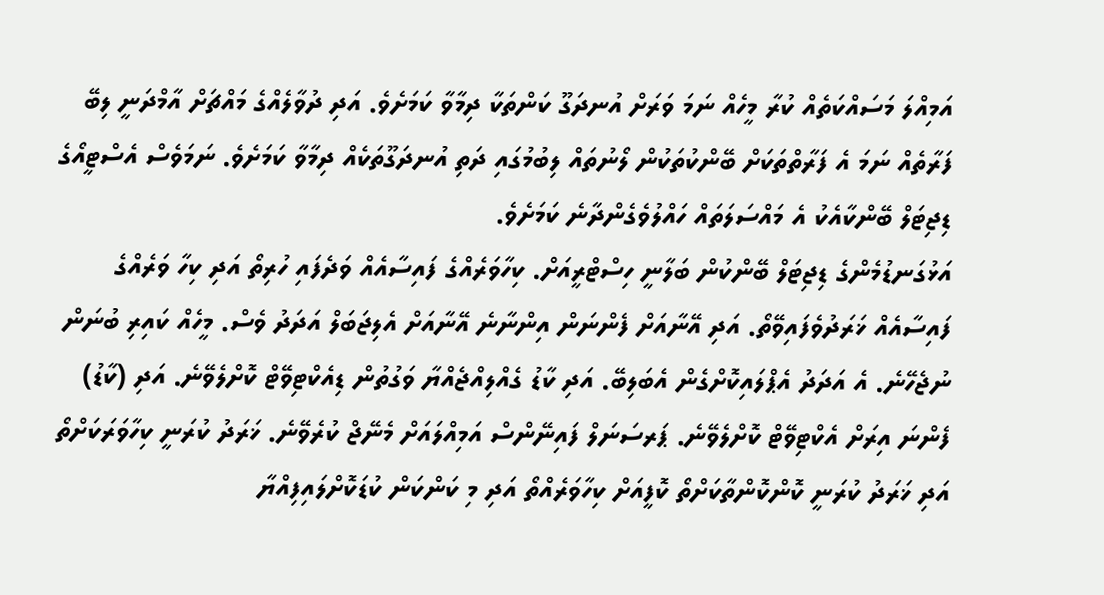އަމިއްލަ މަސައްކަތެއް ކުރާ މީހެއް ނަމަ ވަރަށް އުނދަގޫ ކަންތަކާ ދިމާވާ ކަމަށެވެ. އަދި ދުވާލެއްގެ މައްޗަށް އާމްދަނީ ލިބޭ ފަރާތެއް ނަމަ އެ ފަރާތްތަކަށް ބޭންކުތަކުން ލޯނުތައް ލިބުމުގައި ދަތި އުނދަގޫތަކެއް ދިމާވާ ކަމަށެވެ. ނަމަވެސް އެސްޓީއޯގެ ޑިޖިޓަލް ބޭންކާއެކު އެ މައްސަލަތައް ހައްލުވެގެންދާނެ ކަމަށެވެ.
އަޅުގަނޑުމެންގެ ޑިޖިޓަލް ބޭންކުން ބަލާނީ ހިސްޓްރީއަށް. ކިހާވަރެއްގެ ފައިސާއެއް ވަދެފައި ހުރިތޯ އަދި ކިހާ ވަރެއްގެ ފައިސާއެއް ޚަރަދުވެފައިވޭތޯ. އަދި އޭނާއަށް ފެންނަން އިންނާނެ އޭނާއަށް އެލިޖަބަލް އަދަދު ވެސް. މީހެއް ކައިރި ބުނަން ނުޖެހޭނެ. އެ އަދަދު އެޕްލައިކޮށްގެން އެބަލިބޭ. އަދި ކާޑު ގެއްލިއްޖެއްޔާ ވަގުތުން ޑިއެކްޓިވޭޓް ކޮށްލެވޭނެ. އަދި (ކާޑު) ފެންނަ އިރަށް އެކްޓިވޭޓް ކޮށްލެވޭނެ. ޕަރސަނަލް ފައިނޭންސް އަމިއްލައަށް މެނޭޖް ކުރެވޭނެ. ޚަރަދު ކުރަނީ ކިހާވަރަކަށްތޯ އަދި ޚަރަދު ކުރަނީ ކޮންކޮންތާކަށްތޯ ކޮފީއަށް ކިހާވަރެއްތޯ އަދި މި ކަންކަން ކުޑަކޮށްލައިފިއްޔާ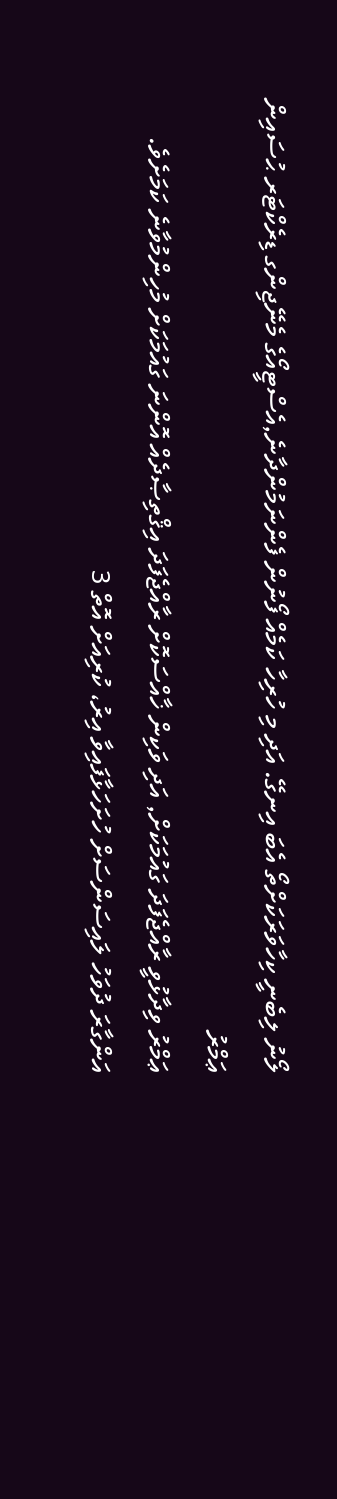ލޯނު ލިބެނީ ކިހާވަރަކަށްތޯ އެބަ އިނގޭ. އަދި މި ހުރިހާ ކަމެއް ފޯނުން ފެންނަމުންދާނެ,އެސްޓީއޯގެ މެނޭޖިންގ ޑިރެކްޓަރ ޙުސައިން ޢަމްރު
ޢަމްރު ވިދާޅުވީ ރާއްޖެފަދަ ގައުމަކަށް, އަދި ވަކިން ޚާއްސަކޮށް ރާއްޖެފަދަ އިޤްތިޞާދެއް އޮންނަ ގައުމަކަށް މުހިންމުވާނެ ކަމަށެވެ. އަންގާރަ ދުވަހު ލައިސަންސަށް ހުށަހަޅާފައިވާ އިރު، ކުރިއަށް އޮތް 3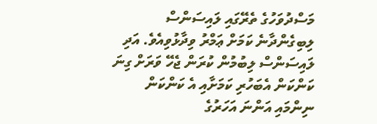މަސްދުވަހުގެ ތެރޭގައި ލައިސަންސް ލިބިގެންދާނެ ކަމަށް ޢަމްރު ވިދާޅުވިއެވެ. އަދި ލައިސަންސް ލިބުމުން ކުރަން ޖެހޭ ވަރަށް ގިނަ ކަންކަން އެބަހުރި ކަމަށާއި އެ ކަންކަން ނިންމައި އަންނަ އަހަރުގެ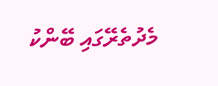މެދުތެރޭގައި ބޭންކު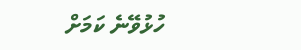ހުޅުވޭނެ ކަމަށް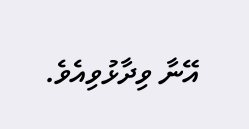އޭނާ ވިދާޅުވިއެވެ.